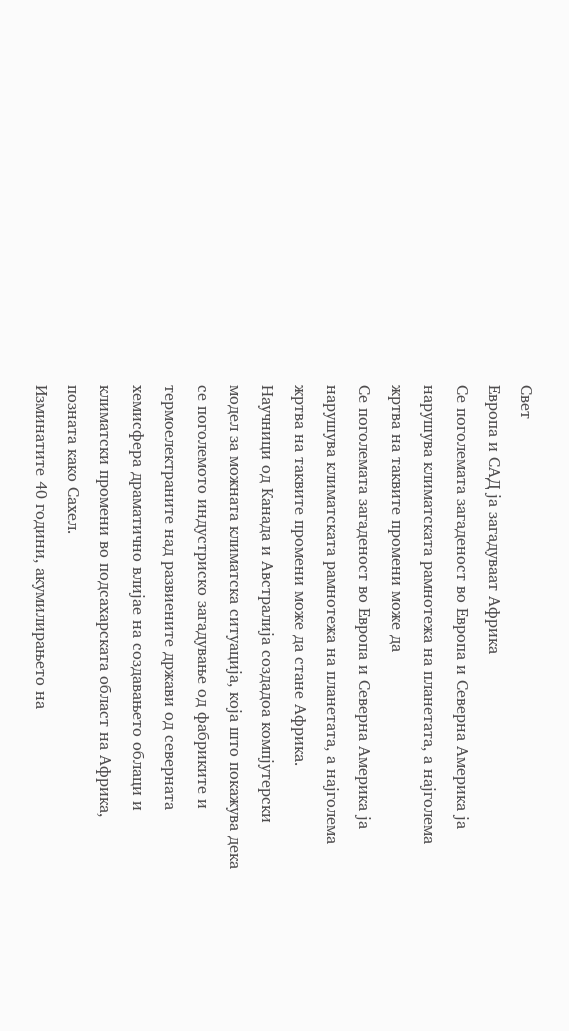Свет
Европа и САД ја загадуваат Африка
Се поголемата загаденост во Европа и Северна Америка ја нарушува климатската рамнотежа на планетата, а најголема жртва на таквите промени може да
Се поголемата загаденост во Европа и Северна Америка ја нарушува климатската рамнотежа на планетата, а најголема жртва на таквите промени може да стане Африка.
Научници од Канада и Австралија создадоа компјутерски модел за можната климатска ситуација, која што покажува дека се поголемото индустриско загадување од фабриките и термоелектраните над развиените држави од северната хемисфера драматично влијае на создавањето облаци и климатски промени во подсахарската област на Африка, позната како Сахел.
Изминатите 40 години, акумилирањето на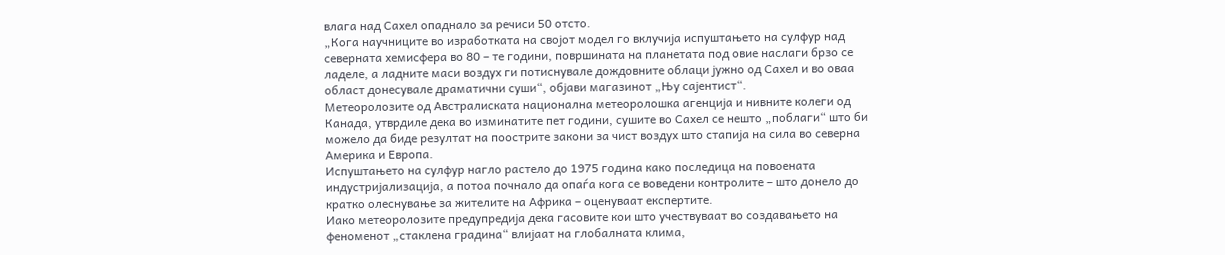влага над Сахел опаднало за речиси 50 отсто.
„Кога научниците во изработката на својот модел го вклучија испуштањето на сулфур над северната хемисфера во 80 – те години, површината на планетата под овие наслаги брзо се ладеле, а ладните маси воздух ги потиснувале дождовните облаци јужно од Сахел и во оваа област донесувале драматични суши“, објави магазинот „Њу сајентист“.
Метеоролозите од Австралиската национална метеоролошка агенција и нивните колеги од Канада, утврдиле дека во изминатите пет години, сушите во Сахел се нешто „поблаги“ што би можело да биде резултат на поострите закони за чист воздух што стапија на сила во северна Aмерика и Европа.
Испуштањето на сулфур нагло растело до 1975 година како последица на повоената индустријализација, а потоа почнало да опаѓа кога се воведени контролите – што донело до кратко олеснување за жителите на Африка – оценуваат експертите.
Иако метеоролозите предупредија дека гасовите кои што учествуваат во создавањето на феноменот „стаклена градина“ влијаат на глобалната клима,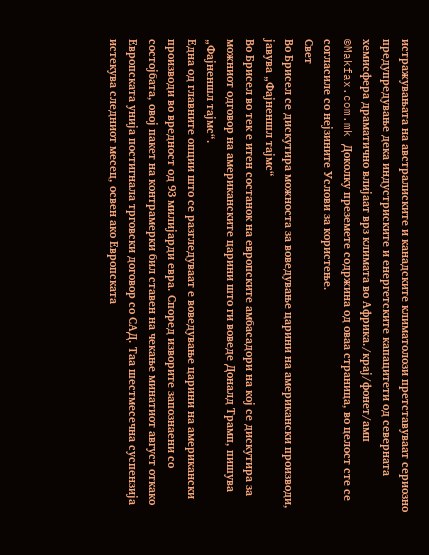истражувањата на австралиските и канадските климатолози претставуваат сериозно предупредување дека индустриските и енергетските капацитети од северната хемисфера драматично влијаат врз климата во Африка./крај/фонет/амп
©Makfax.com.mk Доколку преземете содржина од оваа страница, во целост сте се согласиле со нејзините Услови за користење.
Свет
Во Брисел се дискутира можноста за воведување царини на американски производи, јавува „Фајненшл тајмс“
Во Брисел во тек е итен состанок на европските амбасадори на кој се дискутира за можниот одговор на американските царини што ги воведе Доналд Трамп, пишува „Фајненшл тајмс“.
Една од главните опции што се разгледуваат е воведување царини на американски производи во вредност од 93 милијарди евра. Според изворите запознаени со состојбата, овој пакет на контрамерки бил ставен на чекање минатиот август откако Европската унија постигнала трговски договор со САД. Таа шестмесечна суспензија истекува следниот месец, освен ако Европската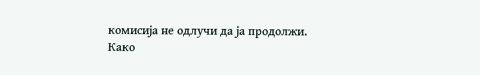комисија не одлучи да ја продолжи.
Како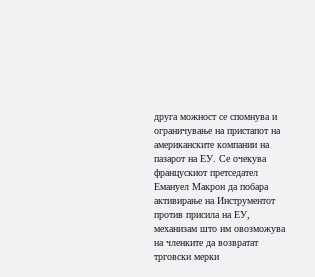друга можност се спомнува и ограничување на пристапот на американските компании на пазарот на ЕУ. Се очекува францускиот претседател Емануел Макрон да побара активирање на Инструментот против присила на ЕУ, механизам што им овозможува на членките да возвратат трговски мерки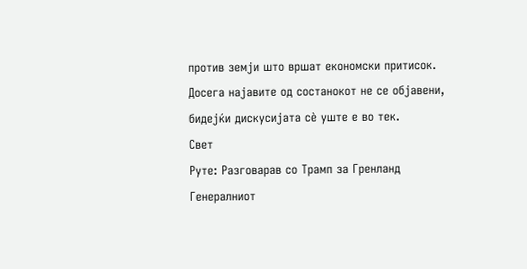против земји што вршат економски притисок.
Досега најавите од состанокот не се објавени, бидејќи дискусијата сè уште е во тек.
Свет
Руте: Разговарав со Трамп за Гренланд
Генералниот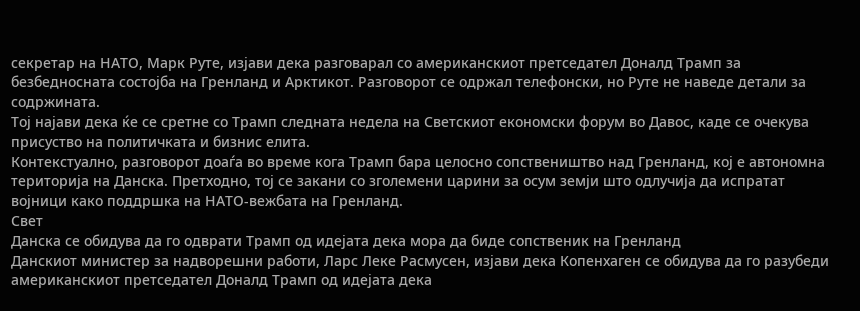секретар на НАТО, Марк Руте, изјави дека разговарал со американскиот претседател Доналд Трамп за безбедносната состојба на Гренланд и Арктикот. Разговорот се одржал телефонски, но Руте не наведе детали за содржината.
Тој најави дека ќе се сретне со Трамп следната недела на Светскиот економски форум во Давос, каде се очекува присуство на политичката и бизнис елита.
Контекстуално, разговорот доаѓа во време кога Трамп бара целосно сопствеништво над Гренланд, кој е автономна територија на Данска. Претходно, тој се закани со зголемени царини за осум земји што одлучија да испратат војници како поддршка на НАТО-вежбата на Гренланд.
Свет
Данска се обидува да го одврати Трамп од идејата дека мора да биде сопственик на Гренланд
Данскиот министер за надворешни работи, Ларс Леке Расмусен, изјави дека Копенхаген се обидува да го разубеди американскиот претседател Доналд Трамп од идејата дека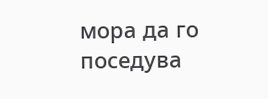мора да го поседува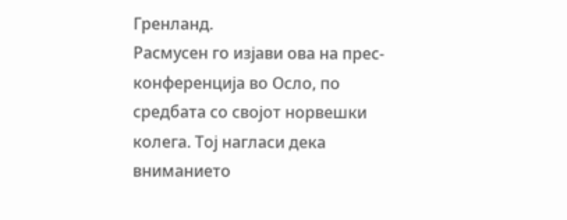Гренланд.
Расмусен го изјави ова на прес-конференција во Осло, по средбата со својот норвешки колега. Тој нагласи дека вниманието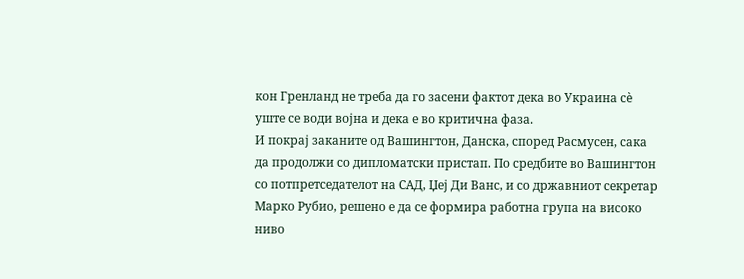кон Гренланд не треба да го засени фактот дека во Украина сè уште се води војна и дека е во критична фаза.
И покрај заканите од Вашингтон, Данска, според Расмусен, сака да продолжи со дипломатски пристап. По средбите во Вашингтон со потпретседателот на САД, Џеј Ди Ванс, и со државниот секретар Марко Рубио, решено е да се формира работна група на високо ниво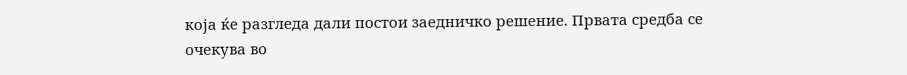која ќе разгледа дали постои заедничко решение. Првата средба се очекува во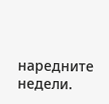наредните недели.